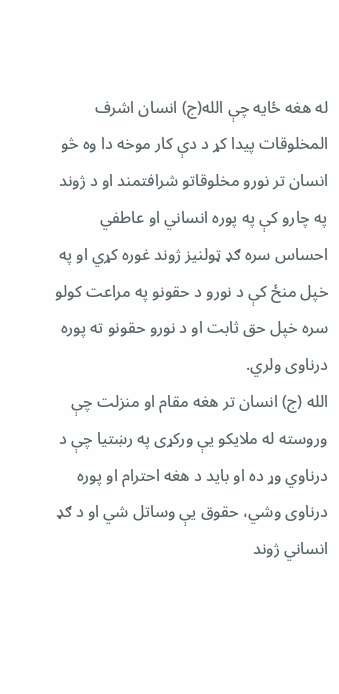له هغه ځایه چې الله(ج) انسان اشرف المخلوقات پیدا کړ د دې کار موخه دا وه څو انسان تر نورو مخلوقاتو شرافتمند او د ژوند په چارو کې په پوره انساني او عاطفي احساس سره ګډ ټولنیز ژوند غوره کړي او په خپل منځ کې د نورو د حقونو په مراعت کولو سره خپل حق ثابت او د نورو حقونو ته پوره درناوی ولري.
الله (ج) انسان تر هغه مقام او منزلت چې وروسته له ملایکو يې ورکړی په رښتیا چې د درناوي وړ ده او باید د هغه احترام او پوره درناوی وشي، حقوق یې وساتل شي او د ګډ انساني ژوند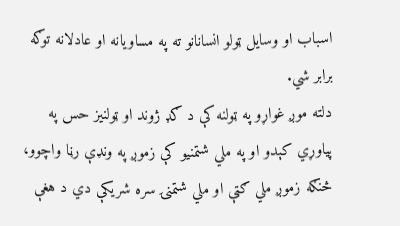اسباب او وسایل ټولو انسانانو ته په مساویانه او عادلانه توګه برابر شي.
دلته موږ غواړو په ټولنه کې د ګډ ژوند او ټولنیز حس په پیاوړي کېدو او په ملي شتمنیو کې زموږ په ونډې رڼا واچوو، څنګه زموږ ملي ګټې او ملي شتمنۍ سره شریکې دي د هغې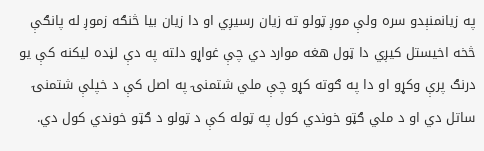په زیانمنېدو سره ولې موږ ټولو ته زیان رسیږي او دا زیان بیا څنګه زموږ له پانګې څخه اخیستل کیږي دا ټول هغه موارد دي چې غواړو دلته په دې لڼده لیکنه کې یو درنګ پرې وکړو او دا په ګوته کړو چې ملي شتمنۍ په اصل کې د خپلې شتمنۍ ساتل دي او د ملي ګټو خوندي کول په ټوله کې د ټولو د ګټو خوندي کول دي.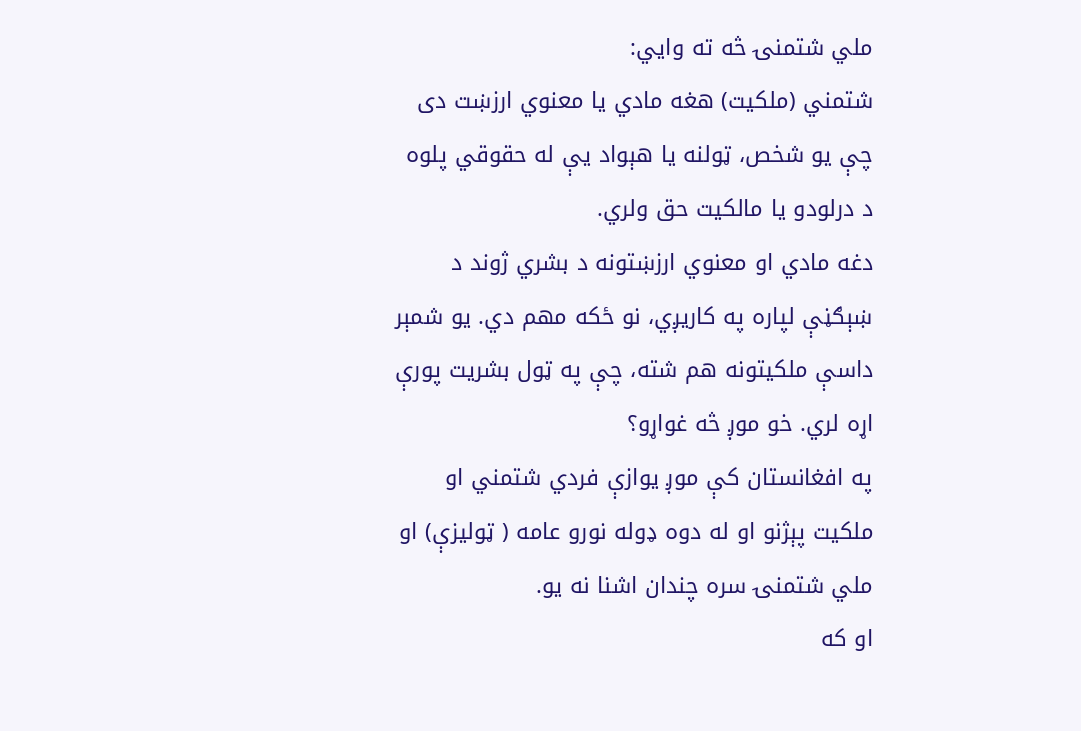ملي شتمنۍ څه ته وایي:
شتمني (ملکیت) هغه مادي یا معنوي ارزښت دی چې یو شخص، ټولنه یا هېواد یې له حقوقي پلوه د درلودو یا مالکیت حق ولري.
دغه مادي او معنوي ارزښتونه د بشري ژوند د ښېګڼې لپاره په کاریږي، نو ځکه مهم دي. یو شمېر داسې ملکیتونه هم شته، چې په ټول بشريت پورې اړه لري. خو موږ څه غواړو؟
په افغانستان کې موږ یوازې فردي شتمني او ملکیت پېژنو او له دوه ډوله نورو عامه ( ټولیزې) او ملي شتمنۍ سره چندان اشنا نه یو.
او که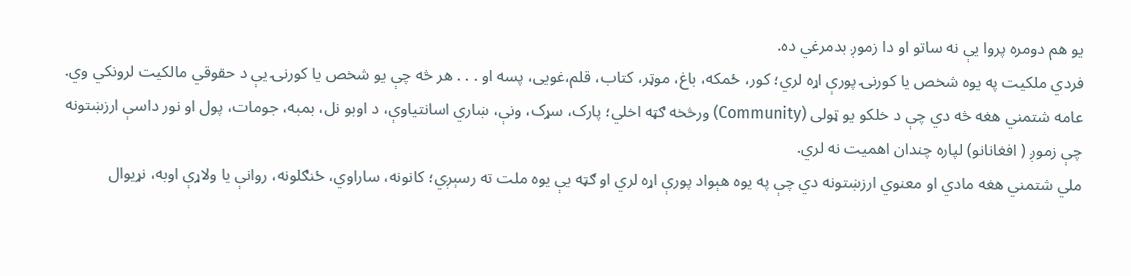یو هم دومره پروا یې نه ساتو او دا زموږ بدمرغي ده.
فردي ملکیت په یوه شخص یا کورنۍ پورې اړه لري؛ کور، ځمکه، باغ، موټر، کتاب، قلم،غویی، پسه او . . . هر څه چې یو شخص یا کورنۍ یې د حقوقي مالکیت لرونکي وي.
عامه شتمني هغه څه دي چې د خلکو یو ټولی (Community) ورڅخه ګټه اخلي؛ پارک، سړک، ونې، ښاري اسانتیاوې، د اوبو نل، بمبه، جومات، پول او نور داسې ارزښتونه چې زموږ ( افغانانو) لپاره چندان اهمیت نه لري.
ملي شتمني هغه مادي او معنوي ارزښتونه دي چې په یوه هېواد پورې اړه لري او ګټه یې یوه ملت ته رسېږي؛ کانونه، ساراوي، ځنګلونه، روانې یا ولاړې اوبه، نړیوال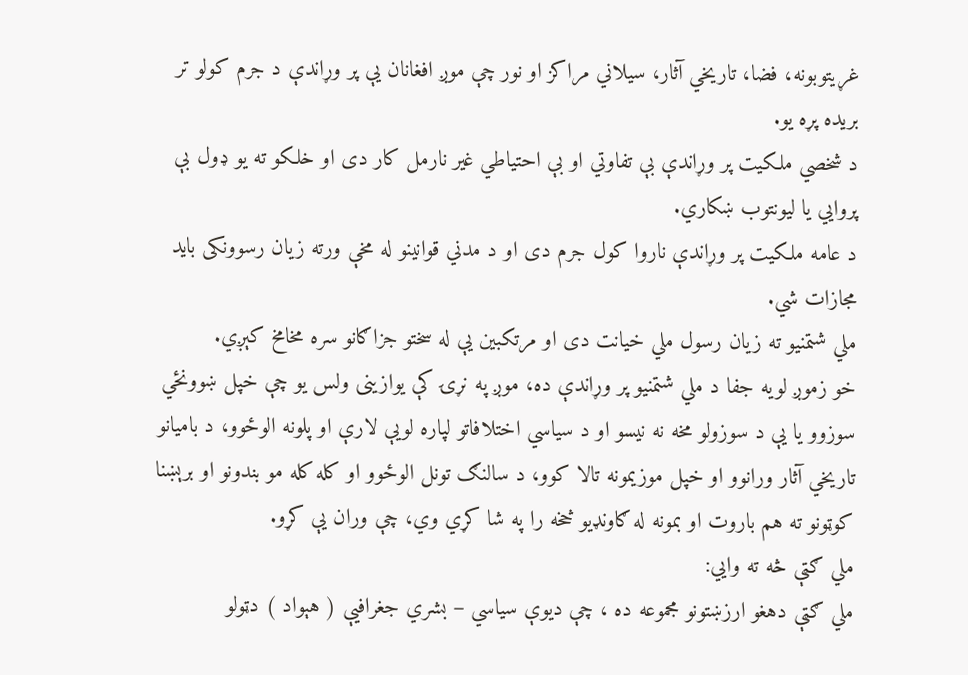غړیتوبونه، فضا، تاریخي آثار، سیلاني مراکز او نور چې موږ افغانان یې پر وړاندې د جرم کولو تر بریده پړه یو.
د شخصي ملکیت پر وړاندې بې تفاوتي او بې احتیاطي غیر نارمل کار دی او خلکو ته یو ډول بې پروايي یا لیونتوب ښکاري.
د عامه ملکیت پر وړاندې ناروا کول جرم دی او د مدني قوانینو له مخې ورته زیان رسوونکی باید مجازات شي.
ملي شتمنیو ته زیان رسول ملي خیانت دی او مرتکبین یې له سختو جزاګانو سره مخامخ کېږي.
خو زموږ لویه جفا د ملي شتمنیو پر وړاندې ده، موږ په نړۍ کې یوازینی ولس یو چې خپل ښوونځي سوزوو یا یې د سوزولو مخه نه نیسو او د سیاسي اختلافاتو لپاره لویې لارې او پلونه الوځوو، د بامیانو تاریخي آثار ورانوو او خپل موزیمونه تالا کوو، د سالنګ تونل الوځوو او کله کله مو بندونو او برېښنا کوټونو ته هم باروت او بمونه له ګاونډیو څخه را په شا کړي وي، چې وران یې کړو.
ملي ګټې څه ته وایي:
ملي ګټې دهغو ارزښتونو مجموعه ده ، چې دیوې سیاسي – بشري جغرافیې ( هېواد ) دټولو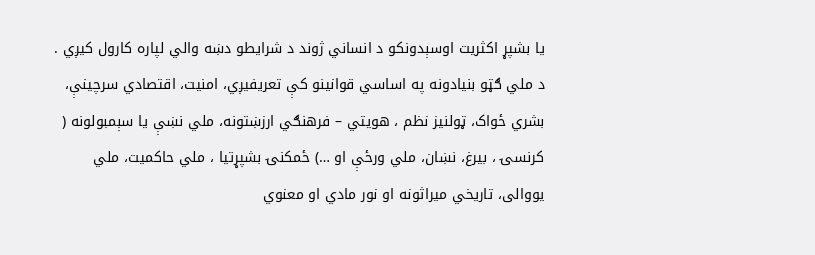یا بشپړ اکثریت اوسېدونکو د انساني ژوند د شرایطو دښه والي لپاره کارول کیږي . د ملي ګټو بنیادونه په اساسي قوانینو کې تعریفیږي، امنیت، اقتصادي سرچینې، بشري ځواک، ټولنیز نظم ، هویتي – فرهنګي ارزښتونه، ملي نښې یا سېمبولونه ( کرنسۍ ، بیرغ، نښان، ملي ورځې او …) ځمکنۍ بشپړتیا ، ملي حاکمیت، ملي یووالی، تاریخي میراثونه او نور مادي او معنوي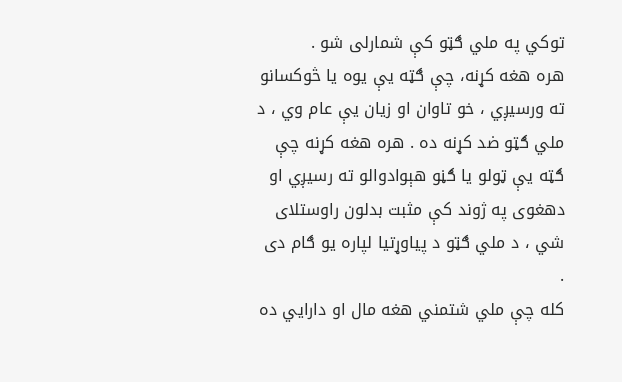توکي په ملي ګټو کې شمارلی شو .
هره هغه کړنه، چې ګټه یې یوه یا څوکسانو ته ورسیږي ، خو تاوان او زیان یې عام وي ، د ملي ګټو ضد کړنه ده . هره هغه کړنه چې ګټه یې ټولو یا ګڼو هېوادوالو ته رسیږي او دهغوی په ژوند کې مثبت بدلون راوستلای شي ، د ملي ګټو د پیاوړتیا لپاره یو ګام دی .
کله چې ملي شتمني هغه مال او دارایي ده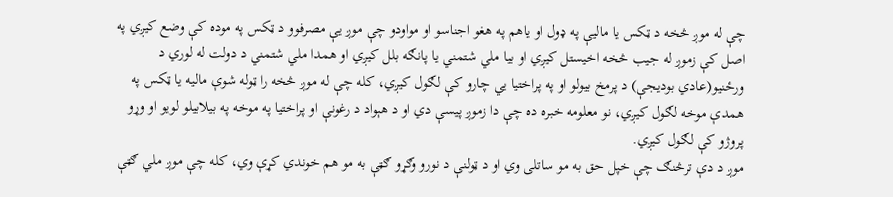چې له موږ څخه د ټکس یا مالیې په ډول او یاهم په هغو اجناسو او مواودو چې موږ یې مصرفوو د ټکس په موده کې وضع کیږي په اصل کې زموږ له جیب څخه اخیستل کیږي او بیا ملي شتمني یا پانګه بلل کیږي او همدا ملي شتمني د دولت له لوري د ورځنیو(عادي بوديجې) د پرمخ بیولو او په پراختیا یي چارو کې لګول کیږي، کله چې له موږ څخه را ټوله شوې مالیه یا ټکس په همدې موخه لګول کیږي، نو معلومه خبره ده چې دا زموږ پیسې دي او د هېواد د رغونې او پراختیا په موخه په بیلابیلو لویو او وړو پروژو کې لګول کیږي.
موږ د دې ترڅنګ چې خپل حق به مو ساتلی وي او د ټولنې د نورو وګړو ګټې به مو هم خوندي کړې وي، کله چې موږ ملي ګټې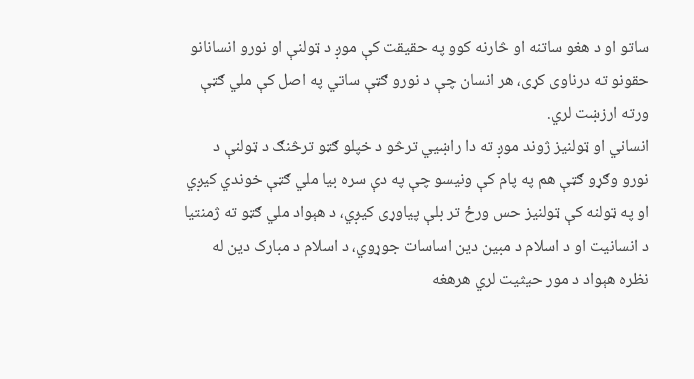ساتو او د هغو ساتنه او څارنه کوو په حقیقت کې موږ د ټولنې او نورو انسانانو حقونو ته درناوی کړی، هر انسان چې د نورو ګټې ساتي په اصل کې ملي ګټې ورته ارزښت لري.
انساني او ټولنیز ژوند موږ ته دا راښیي ترڅو د خپلو ګټو ترڅنګ د ټولنې د نورو وګړو ګټې هم په پام کې ونیسو چې په دې سره بیا ملي ګټې خوندي کیږي او په ټولنه کې ټولنیز حس ورځ تر بلې پیاوړی کیږي، د هېواد ملي ګټو ته ژمنتیا د انسانیت او د اسلام د مبین دین اساسات جوړوي، د اسلام د مبارک دین له نظره هېواد د مور حیثیت لري هرهغه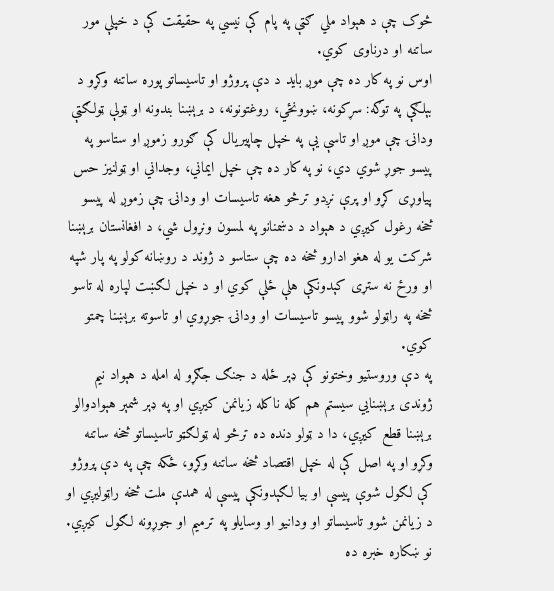څوک چې د هېواد ملي ګټې په پام کې نیسي په حقیقت کې د خپلې مور ساتنه او درناوی کوي.
اوس نو په کار ده چې موږ باید د دې پروژو او تاسیساتو پوره ساتنه وکړو د بېلګې په توګه: سړکونه، ښوونځي، روغتونونه، د برېښنا بندونه او ټولې ټولګټې ودانۍ چې موږ او تاسې یې په خپل چاپیریال کې ګورو زموږ او ستاسو په پیسو جوړ شوي دي، نو په کار ده چې خپل ایماني، وجداني او ټولنیز حس پیاوړی کړو او پرې نږدو ترڅو هغه تاسیسات او ودانۍ چې زموږ له پیسو څخه رغول کیږي د هېواد د دښمنانو په لمسون ونړول شي، د افغانستان برېښنا شرکت یو له هغو ادارو څخه ده چې ستاسو د ژوند د روښانه کولو په پار شپه او ورځ نه ستړی کېدونکې هلې ځلې کوي او د خپل لګښت لپاره له تاسو څخه په راټولو شوو پیسو تاسیسات او ودانۍ جوړوي او تاسوته برېښنا چمتو کوي.
په دې وروستیو وختونو کې ډېر ځله د جنګ جګړو له امله د هېواد نیم ژوندی برېښنایي سیستم هم کله ناکله زیانمن کیږي او په ډېر شمېر هېوادوالو برېښنا قطع کیږي، دا د ټولو دنده ده ترڅو له ټولګټو تاسیساتو څخه ساتنه وکړو او په اصل کې له خپل اقتصاد څخه ساتنه وکړو، ځکه چې په دې پروژو کې لګول شوې پیسې او بیا لګېدونکې پیسې له همدې ملت څخه راټولیږي او د زیانمن شوو تاسیساتو او ودانیو او وسایلو په ترمیم او جوړونه لګول کیږي.
نو ښکاره خبره ده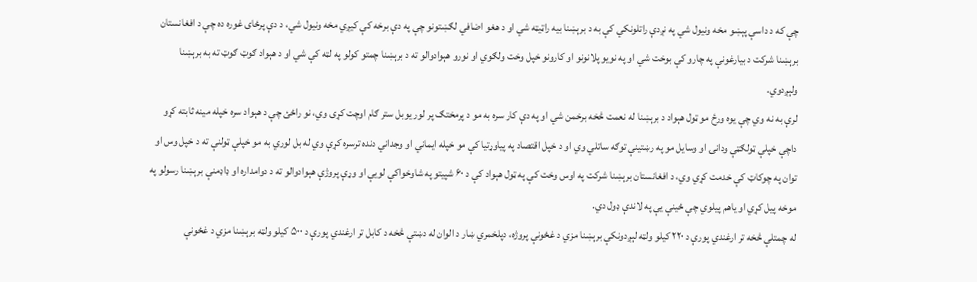چې که د داسې پېښو مخه ونیول شي په نږدې راتلونکي کې به د برېښنا بیه راټیټه شي او د هغو اضافي لګښتونو چې په دې برخه کې کیږي مخه ونیول شي، د دې پرځای غوره ده چې د افغانستان برېښنا شرکت د بیارغونې په چارو کې بوخت شي او په نویو پلانونو او کارونو خپل وخت ولګوي او نورو هېوادوالو ته د برېښنا چمتو کولو په لټه کې شي او د هېواد ګوټ ګوټ ته به برېښنا ولېږدوي.
لرې به نه وي چې یوه ورځ مو ټول هېواد د برېښنا له نعمت څخه برخمن شي او په دې کار سره به مو د پرمختګ پر لور یوبل ستر ګام اوچت کړی وي، نو راځئ چې د هېواد سره خپله مینه ثابته کړو داچې خپلې ټولګټې ودانۍ او وسایل مو په رښتینې توګه ساتلي وي او د خپل اقتصاد په پیاوړتیا کې مو خپله ایماني او وجداني دنده ترسره کړې وي له بل لوري به مو خپلې ټولنې ته د خپل وس او توان په چوکاټ کې خدمت کړي وي، د افغانستان برېښنا شرکت په اوس وخت کې په ټول هېواد کې د ۶۰ شپیتو په شاوخواکې لویې او وړې پروژې هېوادوالو ته د دوامداره او ډاډمنې برېښنا رسولو په موخه پیل کړي او یاهم پیلوي چې ځینې یې په لاندې ډول دي.
له چمتلې څخه تر ارغندي پورې د ۲۲۰ کیلو ولټه لېږدونکې برېښنا مزي د غځونې پروژه، دپلخمري ښار د الوان له دښتې څخه د کابل تر ارغندي پورې د ۵۰۰ کیلو ولټه برېښنا مزي د غځونې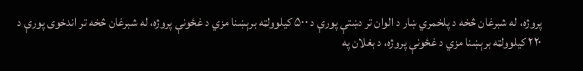پروژه، له شبرغان څخه د پلخمري ښار د الوان تر دښتې پورې د ۵۰۰ کیلوولټه برېښنا مزي د غځونې پروژه، له شبرغان څخه تر اندخوى پورې د ۲۲۰ کیلوولټه برېښنا مزي د غځونې پروژه، د بغلان په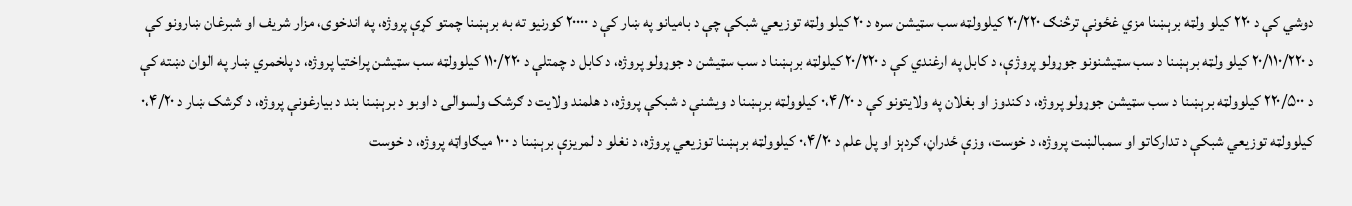دوشي کې د ۲۲۰ کیلو ولټه برېښنا مزي غځونې ترڅنګ ۲۰/۲۲۰ کیلوولټه سب سټیشن سره د ۲۰ کیلو ولټه توزیعي شبکې چې د بامیانو په ښار کې د ۲۰۰۰۰ کورنیو ته به برېښنا چمتو کړې پروژه، په اندخوی، مزار شریف او شبرغان ښارونو کې د ۲۰/۱۱۰/۲۲۰ کیلو ولټه برېښنا د سب سټیشنونو جوړولو پروژې، د کابل په ارغندي کې د ۲۰/۲۲۰ کیلولټه برېښنا د سب سټیشن د جوړولو پروژه، د کابل د چمتلې د ۱۱۰/۲۲۰ کیلوولټه سب سټیشن پراختیا پروژه، د پلخمري ښار په الوان دښته کې د ۲۲۰/۵۰۰ کیلوولټه برېښنا د سب سټیشن جوړولو پروژه، د کندوز او بغلان په ولایتونو کې د ۰،۴/۲۰ کیلوولټه برېښنا د ویشنې د شبکې پروژه، د هلمند ولایت د ګرشک ولسوالۍ د اوبو د برېښنا بند د بیارغونې پروژه، د ګرشک ښار د ۰،۴/۲۰ کیلوولټه توزیعي شبکې د تدارکاتو او سمبالښت پروژه، د خوست، وزې ځدراڼ، ګردېز او پل علم د ۰،۴/۲۰ کیلوولټه برېښنا توزیعي پروژه، د نغلو د لمریزې برېښنا د ۱۰۰ میګاواټه پروژه، د خوست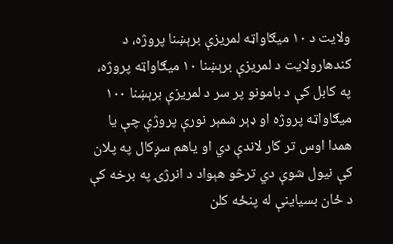ولایت د ۱۰ میګاواټه لمریزې برېښنا پروژه، د کندهارولایت د لمریزې برېښنا ۱۰ میګاواټه پروژه، په کابل کې د بامونو پر سر د لمریزې برېښنا ۱۰۰ میګاواټه پروژه او ډېر شمېر نورې پروژې چې یا همدا اوس تر کار لاندې دي او یاهم سږکال په پلان کې نیول شوې دي ترڅو هېواد د انرژۍ په برخه کې د ځان بسیاینې له پنځه کلن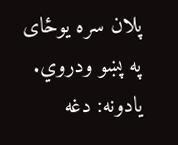پلان سره یوځای په پښو ودروي.
يادونه: دغه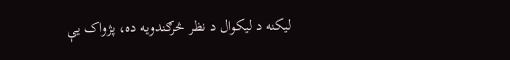ليکنه د ليکوال د نظر څرګندويه ده، پژواک يې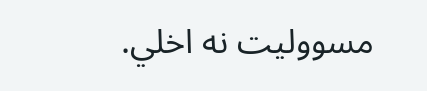مسووليت نه اخلي.